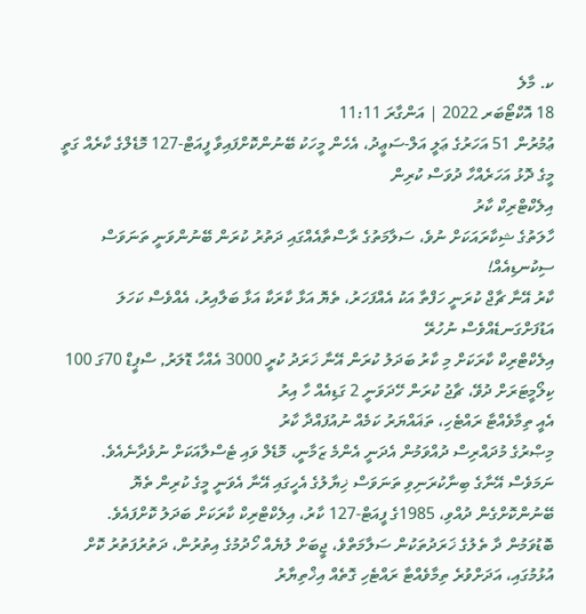ކ. މާލެ
18 އޮކްޓޯބަރ 2022 | އަންގާރަ 11:11
ޢުމުރުން 51 އަހަރުގެ ޢަލީ އަލް-ސަޢީދު، އެހެން މީހަކު ބޭނުންކޮށްފައިވާ ފީއަޓް-127 މޮޑެލްގެ ކާރެއް ގަތީ މީގެ ދޮޅު އަހަރެއްހާ ދުވަސް ކުރިން
އިލެކްޓްރިކް ކާރު
ހާލަތުގެ ޝިކާރައަކަށް ނުވެ، ސަލާމަތުގެ ރާސްތާއެއްގައި ދަތުރު ކުރަން ބޭނުންވަނީ ތަނަވަސް ސިކުނޑިއެއް!
ކާރު އޭނާ ޗާޖް ކުރަނީ ހަފްތާ އަކު އެއްފަހަރު، ތެޔޮ އަޅާ ކާރަކާ އަޅާ ބަލާއިރު، އެއްވެސް ކަހަލަ އަޑުފަށްގަނޑެއްވެސް ނުހުރޭ
އިލެކްޓްރިކް ކާރަކަށް މި ކާރު ބަދަލު ކުރަން އޭނާ ޚަރަދު ކުރީ 3000 އެއްހާ ޑޮލަރު, ސްޕީޑް 70ގަ 100 ކިލޯމީޓަރަށް ދުވޭ، ޗާޖު ކުރަން ހޭދަވަނީ 2 ގަޑިއެއް ހާ އިރު
އެއީ ތިމާވެއްޓާ ރައްޓެހި، ތަޣައްޔަރު ކަމެއް ނުއުފައްދާ ކާރު
މިޞްރުގެ މުދައްރިސް ދުއްވަމުން އެދަނީ އެންމެ ޒަމާނީ، މޮޑެލް ވައި ޓެސްލާއަކަށް ނުވެދާނެއެވެ. ނަމަވެސް އޭނާގެ ބިނާކުރަނިވި ތަނަވަސް ޚިޔާލުގެ އެހީގައި އޭނާ އެވަނީ މީގެ ކުރިން ތެޔޮ ބޭނުންކޮށްގެން ދުއްވި، 1985ގެ ފީއަޓް-127 ކާރު، އިލެކްޓްރިކް ކާރަކަށް ބަދަލު ކޮށްފައެވެ.
ބޮޑުވަމުން ދާ ތެލުގެ ޚަރަދުތަކުން ސަލާމަތްވެ، ޖީބަށް ލުޔެއް ހޯދުމުގެ އިތުރުން، ދަތުރުފަތުރު ކޮށް އުޅުމުގައި، އަދަށްވުރެ ތިމާވެއްޓާ ރައްޓެހި ގޮތެއް އިޚްތިޔާރު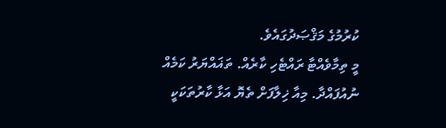ކުރުމުގެ މަޤްޞަދުގައެވެ.
މީ ތިމާވެއްޓާ ރައްޓެހި ކާރެއް. ތަޣައްޔަރު ކަމެއް ނުއުފައްދާ. މިއާ ޚިލާފަށް ތެޔޮ އަޅާ ކާރުތަކަކީ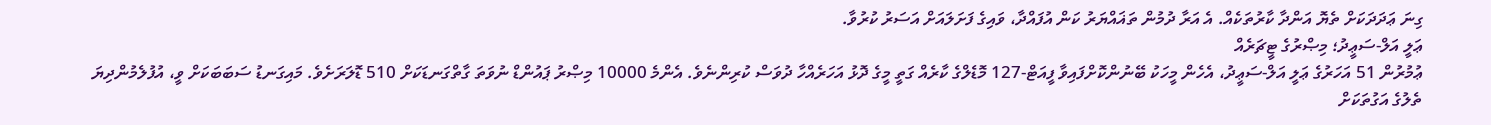ގިނަ ޢަދަދަކަށް ތެޔޮ އަންދާ ކާރުތަކެއް. އެ އަރާ ދުމުން ތަޣައްޔަރު ކަން އުފައްދާ، ވައިގެ ފަށަލައަށް އަސަރު ކުރުވާ.
ޢަލީ އަލް-ސަޢީދު؛ މިޞްރުގެ ޓީޗަރެއް
ޢުމުރުން 51 އަހަރުގެ ޢަލީ އަލް-ސަޢީދު، އެހެން މީހަކު ބޭނުންކޮށްފައިވާ ފީއަޓް-127 މޮޑެލްގެ ކާރެއް ގަތީ މީގެ ދޮޅު އަހަރެއްހާ ދުވަސް ކުރިންނެވެ. އެންމެ 10000 މިޞްރު ޕައުންޑް ނުވަތަ ގާތްގަނޑަކަށް 510 ޑޮލަރަށެވެ. މައިގަނޑު ސަބަބަކަށް ވީ، އުފުލެމުންދިޔަ ތެލުގެ އަގުތަކަށް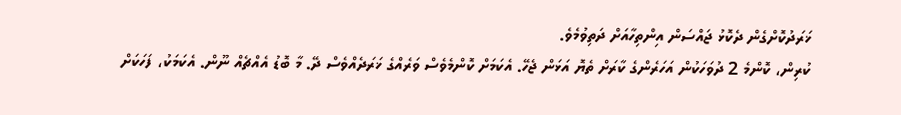ޚަރަދުކޮށްގެން ދެކޮޅު ޖައްސަން އިންތިހާއަށް ދަތިވުމެވެ.
ކުރިން، ކޮންމެ 2 ދުވަހަކުން އަހަރެންގެ ކާރަށް ތެޔޮ އަޅަން ޖެހޭ. އެކަމަށް ކޮންމެވެސް ވަރެއްގެ ޚަރަދެއްވެސް ދޭ. މާ ބޮޑު އެއްޗެއް ނޫން. އެކަމަކު، ފަހަކަށް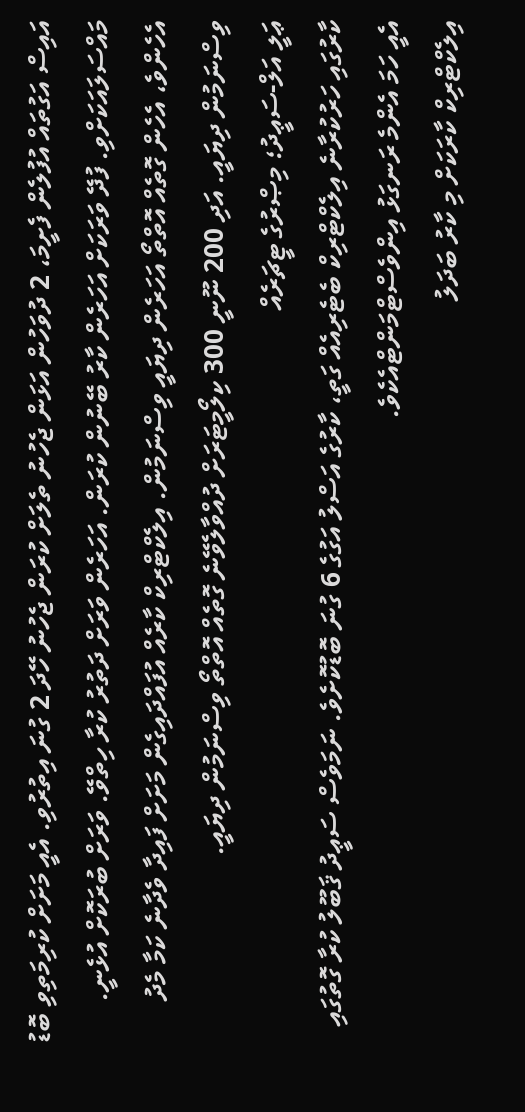އައިސް އަގުތައް އުފުލެން ފެށީމަ، 2 ދުވަހުން އަޅަން ޖެހުނު ތެލަށް ކުރަން ޖެހުނު ހޭދަ 2 ގުނަ އިތުރުވި. އެއީ މަށަށް ކުރިމަތިވި ބޮޑު މައްސަލައަކަށްވި. ފުދޭ ވަރަކަށް އަހަރެން ކާރު ބޭނުން ކުރަން. އަހަރެން ވަރަށް ދަތުރު ކުރާ ހިތްވޭ. ވަރަށް ބުރަކޮށް އުޅެނީ. އެހެންވެ، އެހެން ގޮތެއް އޮތްތޯ އަހަރެން ދިޔައީ ވިސްނަމުން. އިލެކްޓްރިކް ކާރެއް އުފައްދައިގެން މަށަށް ފައިދާ ވެދާނެ ކަމާ މެދު ވިސްނަމުން ދިޔައީ. އަދި 200 ނޫނީ 300 ކިލޯމީޓަރަށް ދުއްވާލެވޭނެ ގޮތެއް އޮތްތޯ ވިސްނަމުން ދިޔައީ.
ޢަލީ އަލް-ސަޢީދު؛ މިޞްރުގެ ޓީޗަރެއް
ކާރުގައި ހަރުކުރާނެ އިލެކްޓްރިކް ބެޓެރިއެއް ގަތީ، ކާރުގެ އަސްލު އަގުގެ 6 ގުނަ ބޮޑުކޮށެވެ. ނަމަވެސް ސަޢީދު ޤަބޫލު ކުރާ ގޮތުގައި އެއީ ހަމަ އެންމެ ރަނގަޅު އިންވެސްޓްމަންޓްއެކެވެ.
އިލެކްޓްރިކް ކާރަކަށް މި ކާރު ބަދަލު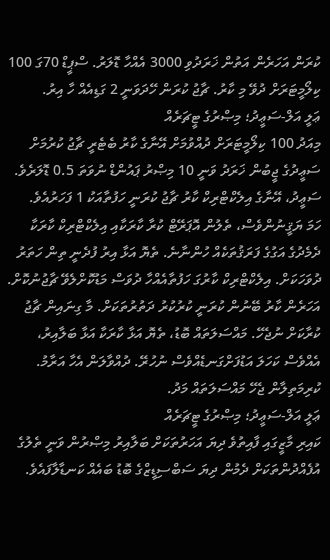ކުރަން އަހަރެން އަތުން ޚަރަދުވި 3000 އެއްހާ ޑޮލަރު. ސްޕީޑް 70ގަ 100 ކިލޯމީޓަރަށް ދުވޭ މި ކާރު. ޗާޖު ކުރަން ހޭދަވަނީ 2 ގަޑިއެއް ހާ އިރު.
ޢަލީ އަލް-ސަޢީދު؛ މިޞްރުގެ ޓީޗަރެއް
މިއަދު 100 ކިލޯމީޓަރަށް ދުއްވުމަށް އޭނާގެ ކާރު ބެޓެރީ ޗާޖު ކުރުމަށް ސަޢީދުގެ ޖީބުން ޚަރަދު ވަނީ 10 މިޞްރު ޕައުންޑް ނުވަތަ 0.5 ޑޮލަރެވެ. ސަޢީދު، އޭނާގެ އިލެކްޓްރިކް ކާރު ޗާޖު ކުރަނީ ހަފުތާއަކު 1 ފަހަރުއެވެ.
ހަމަ ޔަޤީނުންވެސް، ތެލުން އޮޕަރޭޓް ކުރާ ކާރަކާއި އިލެކްޓްރިކް ކާރަކާ ދެމެދުގެ އަގުގެ ފަރަޤުތަކެއް ހުންނާނެ. ތެޔޮ އަޅާ އިރު ފުދެނީ ތިން ހަތަރު ދުވަހަކަށް. އިލެކްޓްރިކް ކާރުގަ ހަފުތާއެއްހާ ދުވަސް މަޑުކޮށްލެވޭ ޗާޖުނުކޮށް. އަހަރެން ކާރު ބޭނުން ކުރަނީ ކުރުކުރު ދަތުރުތަކަށް. މާ ގިނައިން ޗާޖު ކުރާކަށް ނުޖެހޭ. މައްސަލަތައް ބޮޑު، ތެޔޮ އަޅާ ކާރަކާ އަޅާ ބަލާއިރު، އެއްވެސް ކަހަލަ އަޑުފަށްގަނޑެއްވެސް ނުހުރޭ. ދުއްވާލަން އެހާ އަރާމު. ކުރިމަތިލާން ޖެހޭ މައްސަލަތައް މަދު.
ޢަލީ އަލް-ސަޢީދު؛ މިޞްރުގެ ޓީޗަރެއް
ކައިރި މާޒީގައި ފާއިތުވެ ދިޔަ އަހަރުތަކަށް ބަލާއިރު މިޞްރުން ވަނީ ތެލުގެ އުފެއްދުންތަކަށް ދެމުން ދިޔަ ސަބްސިޑީޒްގެ ބޮޑު ބައެއް ކަނޑާލާފައެވެ.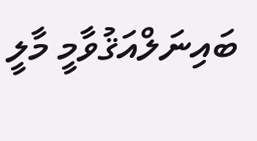ބައިނަލްއަޤުވާމީ މާލީ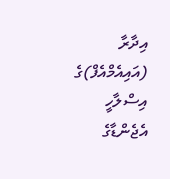އިދާރާ (އައިއެމްއެފް)ގެ އިސްލާހީ އެޖެންޑާގެ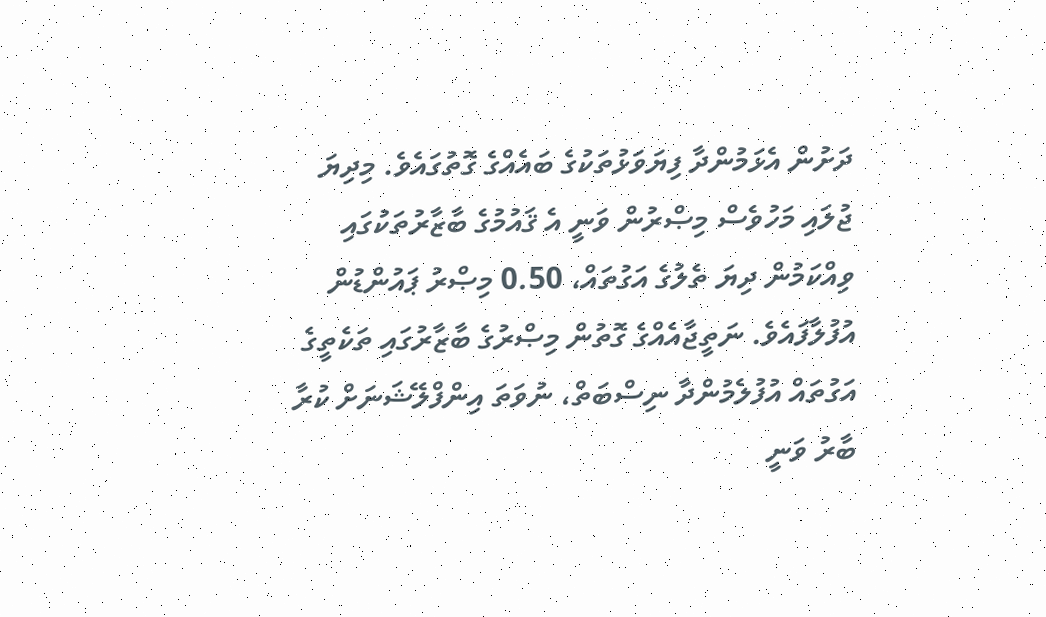ދަށުން އެޅަމުންދާ ފިޔަވަޅުތަކުގެ ބައެއްގެ ގޮތުގައެވެ. މިދިޔަ ޖުލައި މަހުވެސް މިޞްރުން ވަނީ އެ ޤައުމުގެ ބާޒާރުތަކުގައި ވިއްކަމުން ދިޔަ ތެލުގެ އަގުތައް، 0.50 މިޞްރު ޕައުންޑުން އުފުލާފައެވެ. ނަތީޖާއެއްގެ ގޮތުން މިޞްރުގެ ބާޒާރުގައި ތަކެތީގެ އަގުތައް އުފުލެމުންދާ ނިސްބަތް، ނުވަތަ އިންފްލޭޝަނަށް ކުރާ ބާރު ވަނީ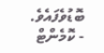ބޮޑުވެފައެވެ.
- ކޮމެންޓް